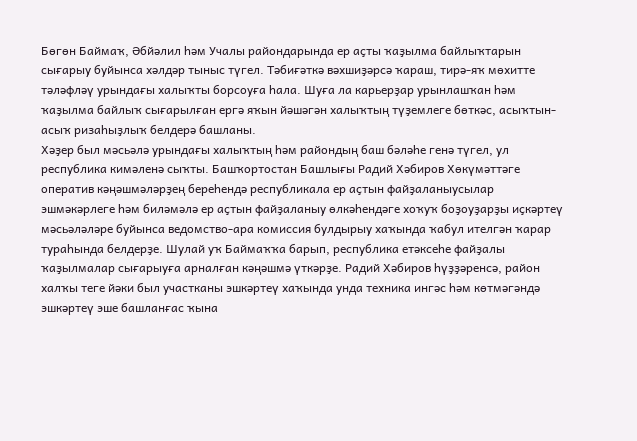Бөгөн Баймаҡ, Әбйәлил һәм Учалы райондарында ер аҫты ҡаҙылма байлыҡтарын сығарыу буйынса хәлдәр тыныс түгел. Тәбиғәткә вәхшиҙәрсә ҡараш, тирә-яҡ мөхитте тәләфләү урындағы халыҡты борсоуға һала. Шуға ла карьерҙар урынлашҡан һәм ҡаҙылма байлыҡ сығарылған ергә яҡын йәшәгән халыҡтың түҙемлеге бөткәс, асыҡтын-асыҡ ризаһыҙлыҡ белдерә башланы.
Хәҙер был мәсьәлә урындағы халыҡтың һәм райондың баш бәләһе генә түгел, ул республика кимәленә сыҡты. Башҡортостан Башлығы Радий Хәбиров Хөкүмәттәге оператив кәңәшмәләрҙең береһендә республикала ер аҫтын файҙаланыусылар эшмәкәрлеге һәм биләмәлә ер аҫтын файҙаланыу өлкәһендәге хоҡуҡ боҙоуҙарҙы иҫкәртеү мәсьәләләре буйынса ведомство-ара комиссия булдырыу хаҡында ҡабул ителгән ҡарар тураһында белдерҙе. Шулай уҡ Баймаҡҡа барып, республика етәксеһе файҙалы ҡаҙылмалар сығарыуға арналған кәңәшмә үткәрҙе. Радий Хәбиров һүҙҙәренсә, район халҡы теге йәки был участканы эшкәртеү хаҡында унда техника ингәс һәм көтмәгәндә эшкәртеү эше башланғас ҡына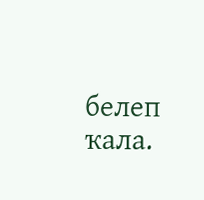белеп ҡала.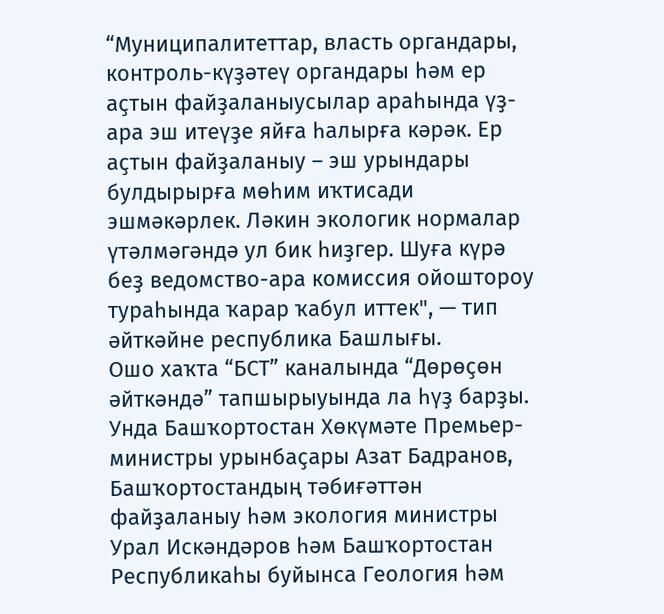“Муниципалитеттар, власть органдары, контроль-күҙәтеү органдары һәм ер аҫтын файҙаланыусылар араһында үҙ-ара эш итеүҙе яйға һалырға кәрәк. Ер аҫтын файҙаланыу – эш урындары булдырырға мөһим иҡтисади эшмәкәрлек. Ләкин экологик нормалар үтәлмәгәндә ул бик һиҙгер. Шуға күрә беҙ ведомство-ара комиссия ойоштороу тураһында ҡарар ҡабул иттек", — тип әйткәйне республика Башлығы.
Ошо хаҡта “БСТ” каналында “Дөрөҫөн әйткәндә” тапшырыуында ла һүҙ барҙы. Унда Башҡортостан Хөкүмәте Премьер-министры урынбаҫары Азат Бадранов, Башҡортостандың тәбиғәттән файҙаланыу һәм экология министры Урал Искәндәров һәм Башҡортостан Республикаһы буйынса Геология һәм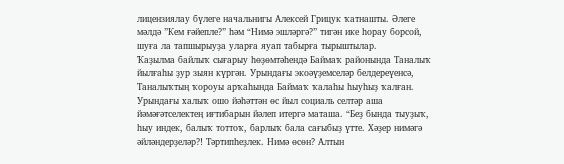лицензиялау бүлеге начальнигы Алексей Грицук ҡатнашты. Әлеге мәлдә ”Кем ғәйепле?” һәм “Нимә эшләргә?” тигән ике һорау борсой, шуға ла тапшырыуҙа уларға яуап табырға тырыштылар.
Ҡаҙылма байлыҡ сығарыу һөҙөмтәһендә Баймаҡ районында Таналыҡ йылғаһы ҙур зыян күргән. Урындағы экоәүҙемселәр белдереүенсә, Таналыҡтың ҡороуы арҡаһында Баймаҡ ҡалаһы һыуһыҙ ҡалған. Урындағы халыҡ ошо йәһәттән өс йыл социаль селтәр аша йәмәғәтселектең иғтибарын йәлеп итергә маташа. “Беҙ бында тыуҙыҡ, һыу индек, балыҡ тоттоҡ, барлыҡ бала сағыбыҙ үтте. Хәҙер нимәгә әйләндерҙеләр?! Тәртипһеҙлек. Нимә өсөн? Алтын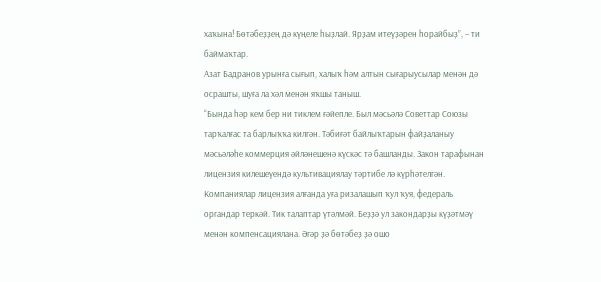хаҡына! Бөтәбеҙҙең дә күңеле һыҙлай. Ярҙам итеүҙәрен һорайбыҙ”, – ти баймаҡтар.
Азат Бадранов урынға сығып, халыҡ һәм алтын сығарыусылар менән дә осрашты, шуға ла хәл менән яҡшы таныш.
“Бында һәр кем бер ни тиклем ғәйепле. Был мәсьәлә Советтар Союзы тарҡалғас та барлыҡҡа килгән. Тәбиғәт байлыҡтарын файҙаланыу мәсьәләһе коммерция әйләнешенә күскәс тә башланды. Закон тарафынан лицензия килешеүендә культивациялау тәртибе лә күрһәтелгән. Компаниялар лицензия алғанда уға ризалашып ҡул ҡуя, федераль органдар теркәй. Тик талаптар үтәлмәй. Беҙҙә ул закондарҙы күҙәтмәү менән компенсациялана. Әгәр ҙә бөтәбеҙ ҙә ошо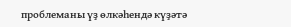проблеманы үҙ өлкәһендә күҙәтә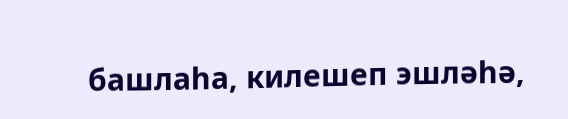башлаһа, килешеп эшләһә,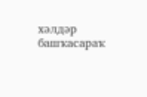хәлдәр башҡасараҡ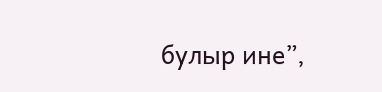булыр ине”,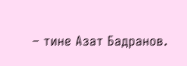– тине Азат Бадранов.